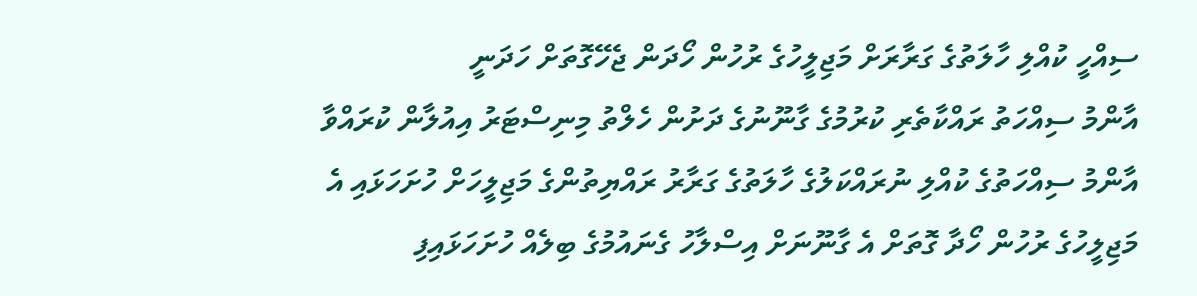ސިއްހީ ކުއްލި ހާލަތުގެ ގަރާރަށް މަޖިލީހުގެ ރުހުން ހޯދަން ޖެހޭގޮތަށް ހަދަނީ
އާންމު ސިއްހަތު ރައްކާތެރި ކުރުމުގެ ގާނޫނުގެ ދަށުން ހެލްތު މިނިސްޓަރު އިއުލާން ކުރައްވާ އާންމު ސިއްހަތުގެ ކުއްލި ނުރައްކަލުގެ ހާލަތުގެ ގަރާރު ރައްޔިތުންގެ މަޖިލީހަށް ހުށަހަޅައި އެ މަޖިލީހުގެ ރުހުން ހޯދާ ގޮތަށް އެ ގާނޫނަށް އިސްލާހު ގެނައުމުގެ ބިލެއް ހުށަހަޅައިފި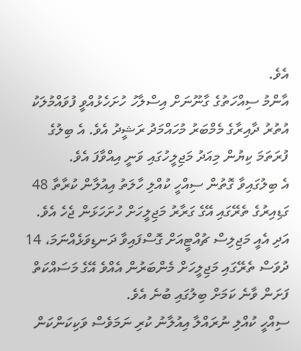އެވެ.
އާންމު ސިއްހަތުގެ ގާނޫނަށް އިސްލާހު ހުށަހެޅުއްވީ ފުވައްމުލަކު އުތުރު ދާއިރާގެ މެމްބަރު މުހައްމަދު ރަޝީދު އެވެ. އެ ބިލުގެ ފުރަތަމަ ކިޔުން މިއަދު މަޖިލީހުގައި ވަނީ އިއްވާފަ އެވެ.
އެ ބިލުގައިވާ ގޮތުން ސިއްހީ ކުއްލި ހާލަތު އިއުލާން ކުރާތާ 48 ގަޑިއިރުގެ ތެރޭގައި އޭގެ ގަރާރު މަޖިލީހަށް ހުށަހަޅަން ޖެހެ އެވެ. އަދި އެއީ މަޖިލިސް ޗުއްޓީއަށް ގޮސްފައިވާ ދަނޑިވަޅެއްނަމަ، 14 ދުވަސް ތެރޭގައި މަޖިލީހަށް މެންބަރުން އެއްވެ އޭގެ މަސައްކަތް ފަށަން ވާނެ ކަމަށް ބިލުގައި ބުނެ އެވެ.
ސިއްހީ ކުއްލި ނުރައްލާ އިއުލާނު ކުރި ނަމަވެސް ވަކިކަންކަން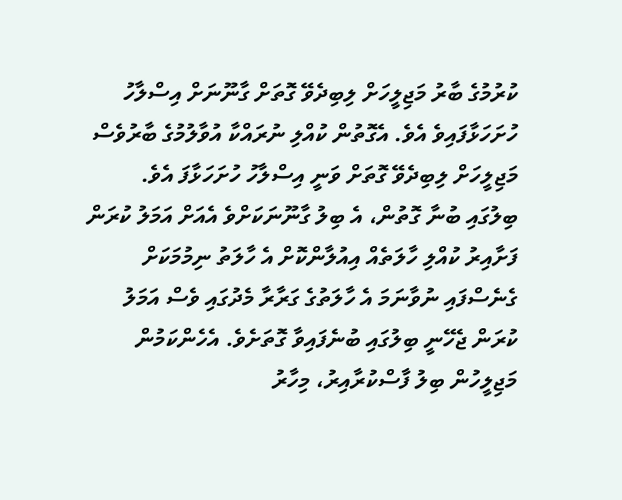ކުރުމުގެ ބާރު މަޖިލީހަށް ލިބިދެވޭ ގޮތަށް ގާނޫނަށް އިސްލާހު ހުށަހަޅާފައިވެ އެވެ. އެގޮތުން ކުއްލި ނުރައްކާ އުވާލުމުގެ ބާރުވެސް މަޖިލީހަށް ލިބިދެވޭ ގޮތަށް ވަނީ އިސްލާހު ހުށަހަޅާފަ އެވެ.
ބިލުގައި ބުނާ ގޮތުން، އެ ބިލު ގާނޫނަކަށްވެ އެއަށް އަމަލު ކުރަން ފަށާއިރު ކުއްލި ހާލަތެއް އިއުލާންކޮށް އެ ހާލަތު ނިމުމަކަށް ގެނެސްފައި ނުވާނަމަ އެ ހާލަތުގެ ގަރާރާ މެދުގައި ވެސް އަމަލު ކުރަން ޖެހޭނީ ބިލުގައި ބުނެފައިވާ ގޮތަށެވެ. އެހެންކަމުން މަޖިލީހުން ބިލު ފާސްކުރާއިރު، މިހާރު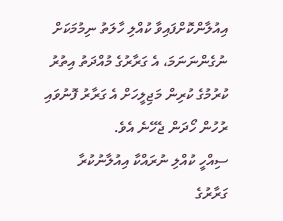އިއުލާންކޮށްފައިވާ ކުއްލި ހާލަތު ނިމުމަކަށް ނުގެންނަނަމަ، އެ ގަރާރުގެ މުއްދަތު އިތުރު ކުރުމުގެ ކުރިން މަޖިލީހަށް އެ ގަރާރު ފޮނުވައި ރުހުން ހޯދަން ޖެހޭނެ އެވެ.
ސިއްހީ ކުއްލި ނުރައްކާ އިއުލާނުކުރާ ގަރާރުގެ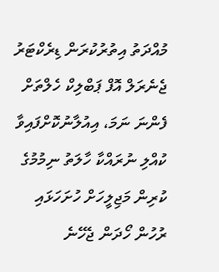މުއްދަތު އިތުރުކުރަން ޑިރެކްޓަރު ޖެނެރަލް އޮފް ޕަބްލިކް ހެލްތަށް ފެންނަ ނަމަ، އިއުލާނުކޮށްފައިވާ ކުއްލި ނުރައްކާ ހާލަތު ނިމުމުގެ ކުރިން މަޖިލީހަށް ހުށަހަޅައި ރުހުން ހޯދަން ޖެހޭނެ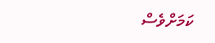ކަމަށްވެސް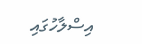އިސްލާހުގައި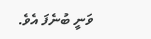ވަނީ ބުނެފަ އެވެ.